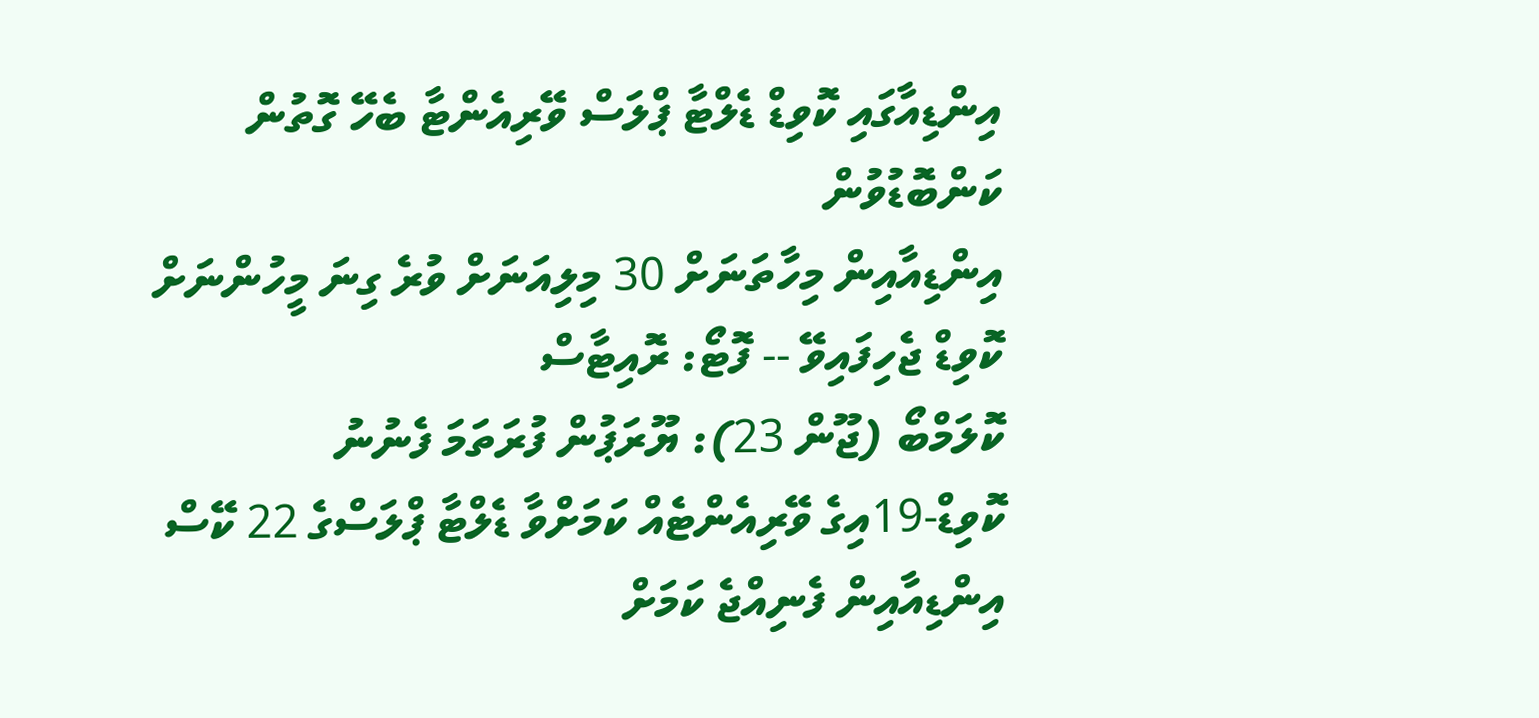އިންޑިއާގައި ކޮވިޑް ޑެލްޓާ ޕްލަސް ވޭރިއެންޓާ ބެހޭ ގޮތުން ކަންބޮޑުވުން
އިންޑިއާއިން މިހާތަނަށް 30 މިލިއަނަށް ވުރެ ގިނަ މީހުންނަށް ކޮވިޑް ޖެހިފައިވޭ -- ފޮޓޯ: ރޮއިޓާސް
ކޮލަމްބޯ (ޖޫން 23): ޔޫރަޕުން ފުރަތަމަ ފެނުނު ކޮވިޑް-19އިގެ ވޭރިއެންޓެއް ކަމަށްވާ ޑެލްޓާ ޕްލަސްގެ 22 ކޭސް އިންޑިއާއިން ފެނިއްޖެ ކަމަށް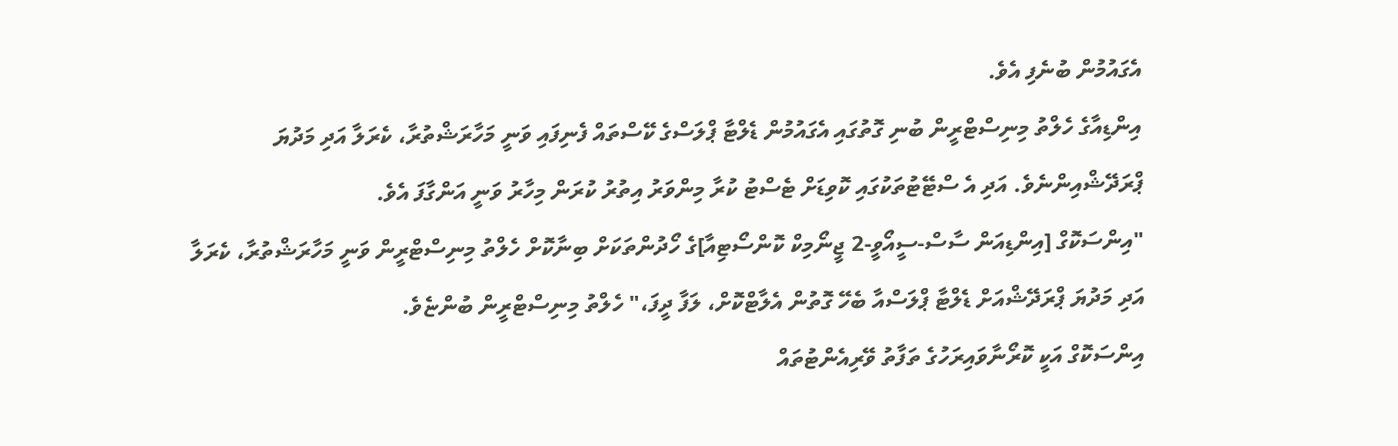އެގައުމުން ބުނެފި އެވެ.
އިންޑިއާގެ ހެލްތު މިނިސްޓްރީން ބުނި ގޮތުގައި އެގައުމުން ޑެލްޓާ ޕްލަސްގެ ކޭސްތައް ފެނިފައި ވަނީ މަހާރަޝްތުރާ، ކެރަލާ އަދި މަދުޔަ ޕްރަދޭޝްއިންނެވެ. އަދި އެ ސްޓޭޓުތަކުގައި ކޮވިޑަށް ޓެސްޓު ކުރާ މިންވަރު އިތުރު ކުރަން މިހާރު ވަނީ އަންގާފަ އެވެ.
"އިންސަކޮގް [އިންޑިއަން ސާސް-ސީއޯވީ-2 ޖީނޯމިކް ކޮންސޯޓިއާ]ގެ ހޯދުންތަކަށް ބިނާކޮށް ހެލްތު މިނިސްޓްރީން ވަނީ މަހާރަޝްތުރާ، ކެރަލާ އަދި މަދުޔަ ޕްރަދޭޝްއަށް ޑެލްޓާ ޕްލަސްއާ ބެހޭ ގޮތުން އެލާޓްކޮށް، ލަފާ ދީފަ،" ހެލްތު މިނިސްޓްރީން ބުންޏެވެ.
އިންސަކޮގް އަކީ ކޮރޯނާވައިރަހުގެ ތަފާތު ވޭރިއެންޓުތައް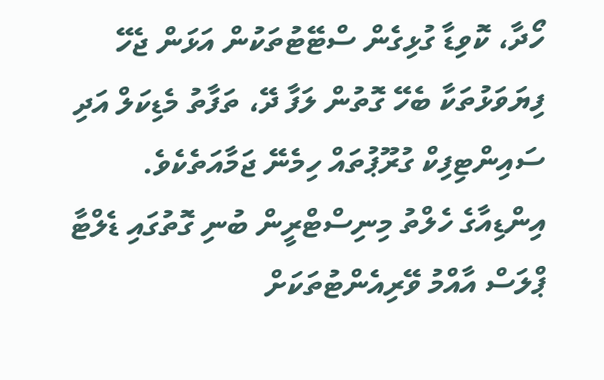ހޯދާ، ކޮވިޑާ ގުޅިގެން ސްޓޭޓުތަކުން އަޅަން ޖެހޭ ފިޔަވަޅުތަކާ ބެހޭ ގޮތުން ލަފާ ދޭ، ތަފާތު މެޑިކަލް އަދި ސައިންޓިފިކް ގުރޫޕުތައް ހިމެނޭ ޖަމާއަތެކެވެ.
އިންޑިއާގެ ހެލްތު މިނިސްޓްރީން ބުނި ގޮތުގައި ޑެލްޓާ ޕްލަސް އާއްމު ވޭރިއެންޓުތަކަށް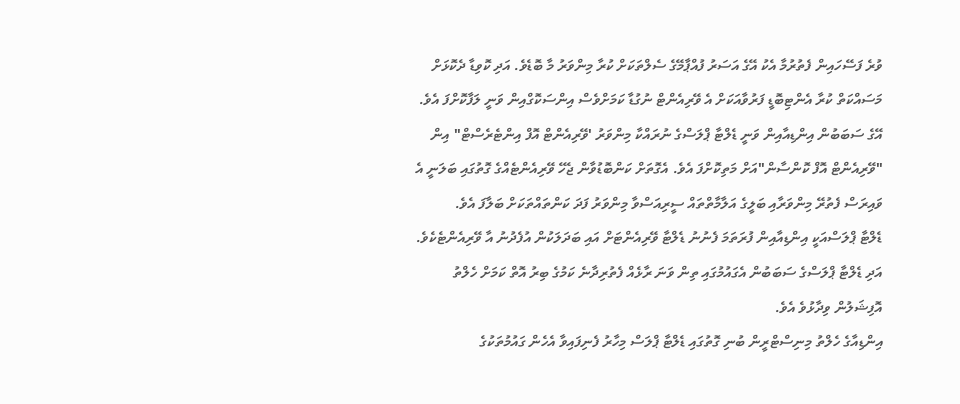ވުރެ ފަސޭހައިން ފެތުރުމާ އެކު އޭގެ އަސަރު ފުއްޕާމޭގެ ސެލްތަކަށް ކުރާ މިންވަރު މާ ބޮޑެވެ. އަދި ކޮވިޑާ ދެކޮޅަށް މަސައްކަތް ކުރާ އެންޓިބޮޑީ ފަރުވާއަކަށް އެ ވޭރިއެންޓް ނުގުޑާ ކަމަށްވެސް އިންސަކޮގްއިން ވަނީ ލަފާކޮށްފަ އެވެ.
އޭގެ ސަބަބުން އިންޑިއާއިން ވަނީ ޑެލްޓާ ޕްލަސްގެ ނުރައްކާ މިންވަރު 'ވޭރިއެންޓް އޮފް އިންޓެރެސްޓް" އިން "ވޭރިއެންޓް އޮފް ކޮންސާން"އަށް މަތިކޮށްފަ އެވެ. އެގޮތަށް ކަންބޮޑުވާން ޖެހޭ ވޭރިއެންޓެއްގެ ގޮތުގައި ބަލަނީ އެ ވައިރަސް ފެތުރޭ މިންވަރާއި ބަލީގެ އަލާމާތްތައް ސީރިއަސްވާ މިންވަރު ފަދަ ކަންތައްތަކަށް ބަލާފަ އެވެ.
ޑެލްޓާ ޕްލަސްއަކީ އިންޑިއާއިން ފުރަތަމަ ފެނުނު ޑެލްޓާ ވޭރިއެންޓަށް އައި ބަދަލަކުން އުފެދުނު އާ ވޭރިއެންޓެކެވެ. އަދި ޑެލްޓާ ޕްލަސްގެ ސަބަބުން އެގައުމުގައި ތިން ވަނަ ރާޅެއް ފެތުރިދާނެ ކަމުގެ ބިރު އޮތް ކަމަށް ހެލްތު އޮފިޝަލުން ވިދާޅުވެ އެވެ.
އިންޑިއާގެ ހެލްތު މިނިސްޓްރީން ބުނި ގޮތުގައި ޑެލްޓާ ޕްލަސް މިހާރު ފެނިފައިވާ އެހެން ގައުމުތަކުގެ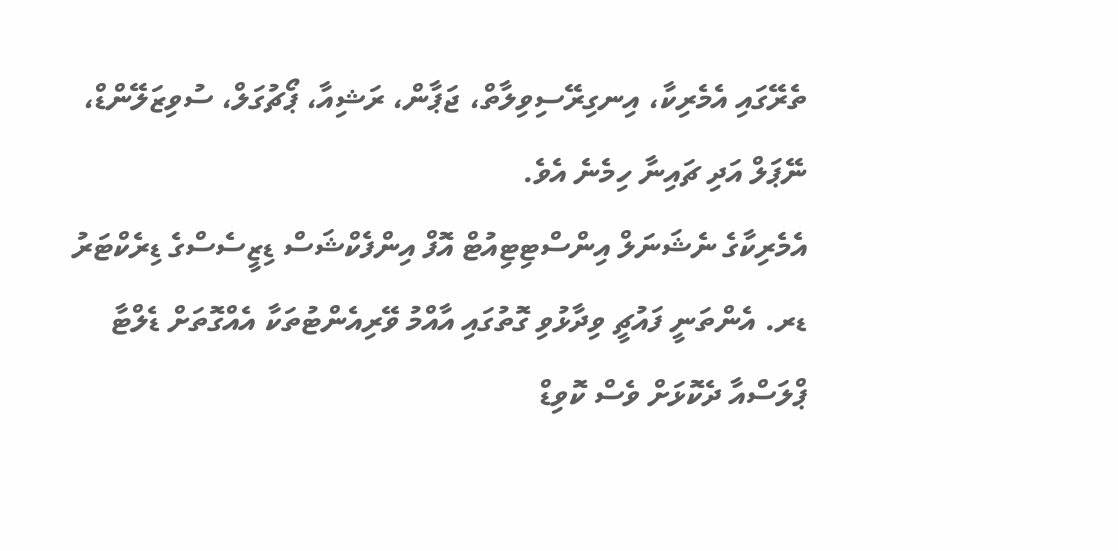ތެރޭގައި އެމެރިކާ، އިނގިރޭސިވިލާތް، ޖަޕާން، ރަޝިއާ، ޕޯޗުގަލް، ސުވިޒަލޭންޑް، ނޭޕަލް އަދި ޗައިނާ ހިމެނެ އެވެ.
އެމެރިކާގެ ނެޝަނަލް އިންސްޓިޓިއުޓް އޮފް އިންފެކްޝަސް ޑިޒީސެސްގެ ޑިރެކްޓަރު ޑރ. އެންތަނީ ފައުޗީ ވިދާޅުވި ގޮތުގައި އާއްމު ވޭރިއެންޓުތަކާ އެއްގޮތަށް ޑެލްޓާ ޕްލަސްއާ ދެކޮޅަށް ވެސް ކޮވިޑް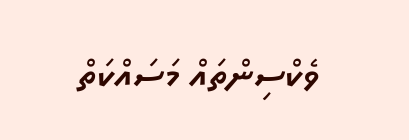ވެކްސިންތައް މަސައްކަތް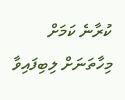ކުރާނެ ކަމަށް މިހާތަނަށް ލިބިފައިވާ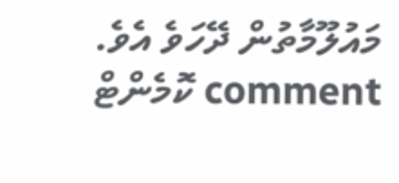މައުލޫމާތުން ދޭހަވެ އެވެ.
comment ކޮމެންޓް